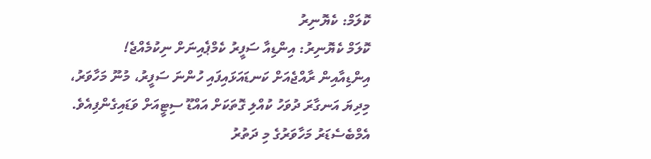ކޮލަމް: ކެޔޮނިރު
ކޮލަމް ކެޔޮނިރު: އިންޑިއާ ސަފީރު ކެމްޕެއިނަށް ނިކުމެއްޖެ!
އިންޑިއާއިން ރާއްޖެއަށް ކަނޑައަޅައިފައި ހުންނަ ސަފީރު، މުނޫ މަހާވަރު، މިދިޔަ އަނގާރަ ދުވަހު ކުއްލި ގޮތަކަށް އައްޑޫ ސިޓީއަށް ވަޑައިގެންފިއެވެ. އެމްބެސެޑަރު މަހާވަރުގެ މި ދަތުރު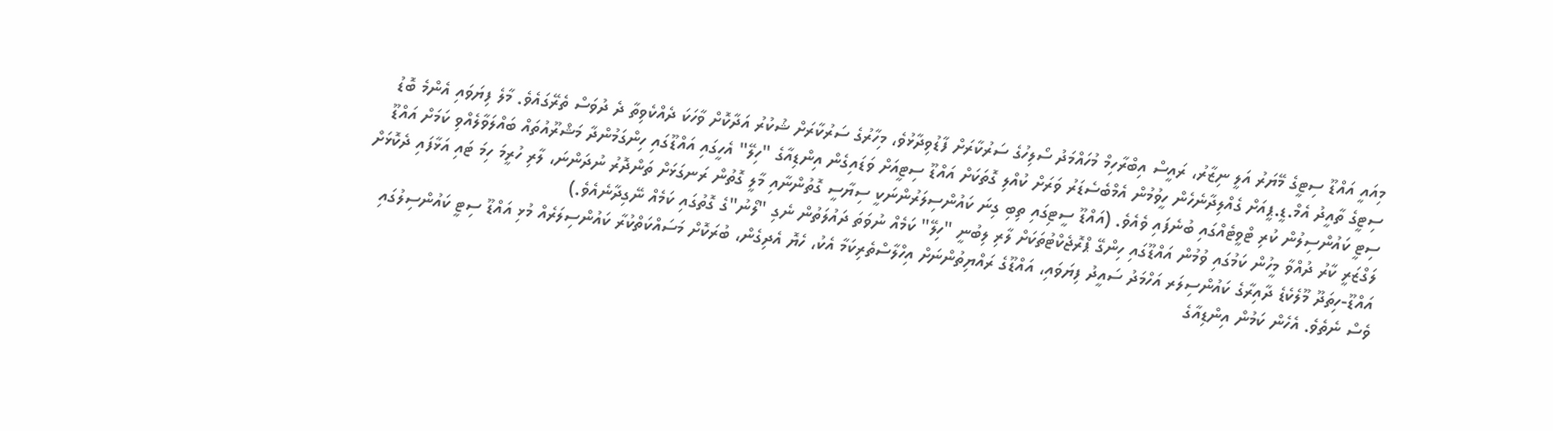މިއައީ އައްޑޫ ސިޓީގެ މޭޔަރު އަލީ ނިޒާރު، ރައީސް އިބްރާހިމް މުހައްމަދު ސޯލިހުގެ ސަރުކާރަށް ފާޑުވިދާޅުވެ، މިހާރުގެ ސަރުކާރަށް ޝުކުރު އަދާކޮށް ވާހަކަ ދެއްކެވިތާ ދެ ދުވަސް ތެރޭގައެވެ. މާލެ ފިޔަވައި އެންމެ ބޮޑު ސިޓީގެ ތާއީދު އެމް.ޑީ.ޕީއަށް ގެއްލިދާނެހެން ހީވުމުން އެމްބެސެޑަރު ވަރަށް ކުއްލި ގޮތަކަށް އައްޑޫ ސިޓީއަށް ވަޑައިގެން އިންޑިއާގެ "ހިލޭ" އެހީގައި އައްޑޫގައި ހިންގަމުންދާ މަޝްރޫއުތައް ބައްލަވާލެއްވި ކަމަށް އައްޑޫ ސިޓީ ކައުންސިލުން ކުރި ޓްވީޓެއްގައި ބުނެފައި ވެއެވެ. (އައްޑޫ ސީޓިގައި ތިބި ގިނަ ކައުންސިލަރުންނަކީ ސިޔާސީ ގޮތުންނާއި މާލީ ގޮތުން ރަނގަޅަށް ތަންދޮރު ނުދަންނަ، ލާރި ހުރީމަ ހިމަ ޓައި އަޅާފައި ދެކޮޅަށް ލަގްޒަރީ ކާރު ދުއްވާ މީހުން ކަމުގައި ވުމުން އައްޑޫގައި ހިންގޭ ޕްރޮޖެކްޓުތަކަށް ލާރި ލިބުނީ "ހިލޭ" ކަމެއް ނުވަތަ ދައުލަތުން ނެގި "ލޯނު"ގެ ގޮތުގައި ކަމެއް ނޭގިދާނެއެވެ.)
އައްޑޫ-ހިތަދޫ މޫލެކެޑެ ދާއިރާގެ ކައުންސިލަރ އަހްމަދު ސައީދު ފިޔަވައި، އައްޑޫގެ ރައްޔިތުންނަށް އިހްލާސްތެރިކަމާ އެކު، ހެޔޮ އެދިގެން، ބުރަކޮށް މަސައްކަތްކުރާ ކައުންސިލަރެއް މުޅި އައްޑޫ ސިޓީ ކައުންސިލުގައި ވެސް ނެތެވެ. އެހެން ކަމުން އިންޑިއާގެ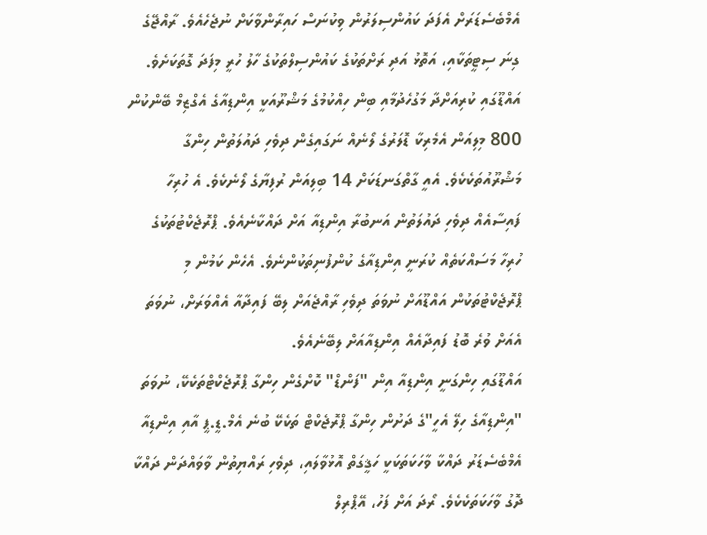އެމްބެސެޑަރަށް އެފަދަ ކައުންސިލަރުން ވިކުނަސް ހައިރާންވާކަށް ނުޖެހެއެވެ. ރާއްޖޭގެ ގިނަ ސިޓީތަކާއި، އަތޮޅު އަދި ރަށްތަކުގެ ކައުންސިލްތަކުގެ ހާލު ހުރީ މިފަދަ ގޮތަކަށެވެ. އައްޑޫގައި ކުރިއަށްދާ މަގުހެދުމާއި ބިން ހިއްކުމުގެ މަޝްރޫއަކީ އިންޑިއާގެ އެގްޒިމް ބޭންކުން 800 މިލިއަން އެމެރިކާ ޑޮލަރުގެ ލޯނެއް ނަގައިގެން ދިވެހި ދައުލަތުން ހިންގާ މަޝްރޫއުތަކެކެވެ. އެއީ ގާތްގަނޑަކަށް 14 ބިލިއަން ރުފިޔާގެ ލޯނެކެވެ. އެ ހުރިހާ ފައިސާއެއް ދިވެހި ދައުލަތުން އަނބުރާ އިންޑިއާ އަށް ދައްކާނެއެވެ. ޕްރޮޖެކްޓުތަކުގެ ހުރިހާ މަސައްކަތެއް ކުރަނީ އިންޑިއާގެ ކުންފުނިތަކުންނެވެ. އެހެން ކަމުން މި ޕްރޮޖެކްޓުތަކުން އައްޑޫއަށް ނުވަތަ ދިވެހި ރާއްޖެއަށް ލިބޭ ފައިދާއާ އެއްވަރަށް، ނުވަތަ އެއަށް ވުރެ ބޮޑު ފައިދާއެއް އިންޑިއާއަށް ލިބޭނެއެވެ.
އައްޑޫގައި ހިންގަނީ އިންޑިއާ އިން "ފަންޑް" ކޮށްގެން ހިންގާ ޕްރޮޖެކްޓްތަކެކޭ، ނުވަތަ "އިންޑިއާގެ ހިލޭ އެހީ"ގެ ދަށުން ހިންގާ ޕްރޮޖެކްޓް ތަކެކޭ ބުނެ އެމް.ޑީ.ޕީ އާއި އިންޑިއާ އެމްބެސެޑަރު ދައްކާ ވާހަކަތަކަކީ ހަޤީގަތް އޮޅުވާލައި، ދިވެހި ރައްޔިތުން ވާވައްދަން ދައްކާ ދޮގު ވާހަކަތަކެކެވެ. ރޯދަ އަށް ފަހު، އޭޕްރިލް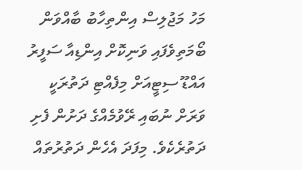މަހު މަޖުލިސް އިންތިހާބު ބާއްވަން ބޯމަތިވެފައި ވަނިކޮށް އިންޑިއާ ސަފީރު އައްޑޫ ސިޓީއަށް މިފެއްޓި ދަތުރަކީ ވަރަށް ނުބައި ރޭވުމެއްގެ ދަށުން ފެށި ދަތުރެކެވެ. މިފަދަ އެހެން ދަތުރުތައް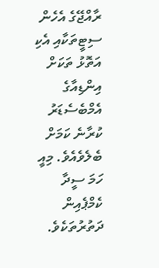ރާއްޖޭގެ އެހެން ސިޓީތަކާއި އެކި އަތޮޅު ތަކަށް އިންޑިއާގެ އެމްބެސެޑަރު ކުރާނެ ކަމަށް ބެލެވެއެވެ. މިއީ ހަމަ ސީދާ ކެމްޕެއިން ދަތުރުތަކެވެ.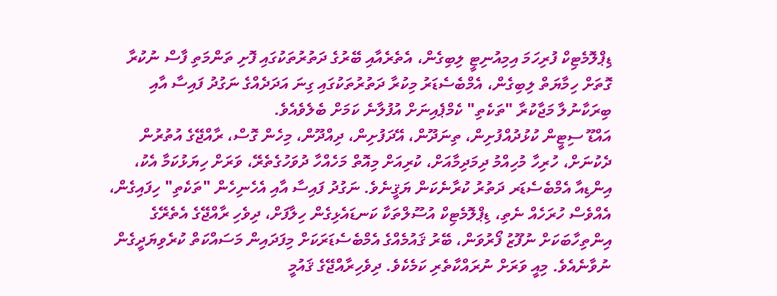ޑިޕްލޮމެޓިކް ފުރިހަމަ އިމިއުނިޓީ ލިބިގެން، އެތެރެއާއި ބޭރުގެ ދަތުރުތަކުގައި ފޮށި ތަންމަތި ފާސް ނުކުރާ ގޮތަށް ހިމާޔަތް ލިބިގެން، އެމްބެސެޑަރު މިކުރާ ދަތުރުތަކުގައި ގިނަ އަދަދެއްގެ ނަގުދު ފައިސާ އާއި ބިރަކާނުލާ މަޖާކުރާ "ތަކެތި" ކެމްޕެއިނަށް އުފުލާނެ ކަމަށް ބެލެވެއެވެ.
އައްޑޫ ސިޓީން ކުޅުދުއްފުށިން، ތިނަދޫން، އޭދަފުށިން، ދިއްދޫން، މިހެން ގޮސް، ރާއްޖޭގެ އުތުރުން ދެކުނަށް، ހުރިހާ މުހިއްމު ދިމަދިމާއަށް، ކުރިއަށް މިއޮތް މަހެއްހާ ދުވަހުގެތެރޭ، ވަރަށް ހިޔަޅުކަމާ އެކު، އިންޑިއާ އެމްބެސެޑަރ ދަތުރު ކުރާނެކަން ޔަޤީނެވެ. ނަގުދު ފައިސާ އާއި އެހެނިހެން "ތަކެތި" ހިފައިގެން، އެއްވެސް ހުރަހެއް ނެތި، ޑިޕްލޮމެޓިކް އުސޫލްތަކާ ކަނޑައެޅިގެން ހިލާފަށް، ދިވެހި ރާއްޖޭގެ އެތެރޭގެ އިންތިހާބަކަށް ނުފޫޒު ފޯރުވަން، ބޭރު ޤައުމެއްގެ އެމްބެސެޑަރަކަށް މިފަދައިން މަސައްކަތް ކުރެވިޔަދީގެން ނުވާނެއެވެ. މިއީ ވަރަށް ނުރައްކާތެރި ކަމެކެވެ. ދިވެހިރާއްޖޭގެ ޤައުމީ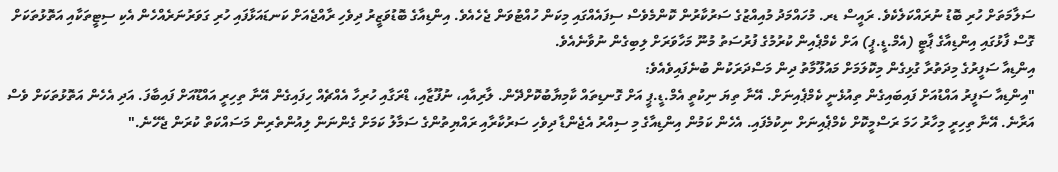ސަލާމަތަށް ހުރި ބޮޑު ނުރައްކަލެކެވެ. ރައީސް ޑރ. މުހައްމަދު މުއިއްޒުގެ ސަރުކާރުން ކޮންމެވެސް ސިފައެއްގައި މިކަން ހުއްޓުވަން ޖެހެއެވެ. އިންޑިއާގެ ބޮޑުވަޒީރު ދިވެހި ރާއްޖެއަށް ކަނޑައަޅާފައި ހުރި ގަވަރުނަރެއްހެން އެކި ސިޓީތަކާއި އަތޮޅުތަކަށް ގޮސް ފާޅުގައި އިންޑިއާގެ ޕާޓީ (އެމް.ޑީ.ޕީ) އަށް ކެމްޕެއިން ކުރުމުގެ ފުރުސަތު މުނޫ މަހާވަރަށް ލިބިގެން ނުވާނެއެވެ.
އިންޑިއާ ސަފީރުގެ މިދަތުރާ ގުޅިގެން މިކޮލަމަށް މައުލޫމާތު ދިން މަސްދަރަކުން ބުނެފައިވެއެވެ:
"އިންޑިއާ ސަފީރު އައްޑުއަށް ފައިބައިގެން ތިއުޅެނީ ކެމްޕެއިނަށް. އޭނާ ތިޔަ ނިކުތީ އެމް.ޑީ.ޕީ އަށް ގޮނޑިތައް ކާމިޔާބުކޮށްދޭން. ލާރިއާއި، ނުފޫޒާއި، ޑްރަގާއި ހުރިހާ އެއްޗެއް ހިފައިގެން އޭނާ ތިހިރީ އައްޑޫއަށް ފައިބާފަ. އަދި އެހެން އަތޮޅުތަކަށް ވެސް އަރާނެ. އޭނާ ތިހިރީ މިހާރު ހަމަ ރަސްމީކޮށް ކެމްޕެއިނަށް ނިކުމެފައި. އެހެން ކަމުން އިންޑިއާގެ މި ސިއްރު އެޖެންޑާ ދިވެހި ސަރުކާރާއި ރައްޔިތުންގެ ސަމާލު ކަމަށް ގެންނަން ލިއުންތެރިން މަސައްކަތް ކުރަން ޖެހޭނެ."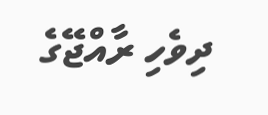ދިވެހި ރާއްޖޭގެ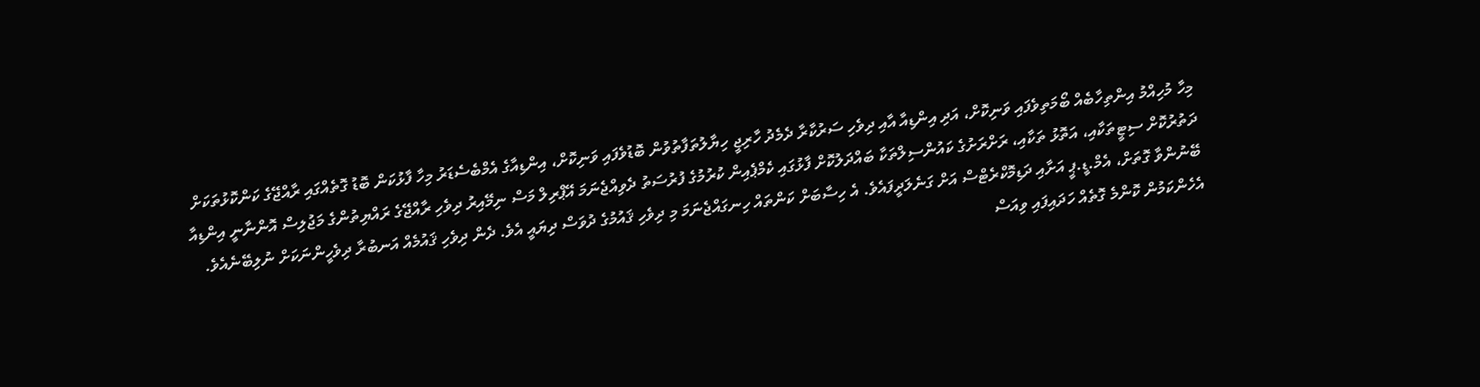މިހާ މުހިއްމު އިންތިހާބެއް ބޯމަތިވެފައި ވަނިކޮށް، އަދި އިންޑިއާ އާއި ދިވެހި ސަރުކާރާ ދެމެދު ހާރިޖީ ހިޔާލުތަފާތުވުން ބޮޑުވެފައި ވަނިކޮށް، އިންޑިއާގެ އެމްބެސެޑަރު މިހާ ފާޅުކަން ބޮޑު ގޮތެއްގައި ރާއްޖޭގެ ކަންކޮޅުތަކަށް ދަތުރުކޮށް ސިޓީތަކާއި، އަތޮޅު ތަކާއި، ރަށްރަށުގެ ކައުންސިލްތަކާ ބައްދަލުކޮށް ފާޅުގައި ކެމްޕެއިން ކުރުމުގެ ފުރުސަތު ދެވިއްޖެނަމަ އޭޕްރިލް މަސް ނިމޭއިރު ދިވެހި ރާއްޖޭގެ ރައްޔިތުންގެ މަޖުލިސް އޮންނާނީ އިންޑިއާ ބޭނުންވާ ގޮތަށް، އެމް.ޑީ.ޕީ އަށާއި ދަޑިމޮކްރެޓްސް އަށް ގަނެލަދީފައެވެ. އެ ހިސާބަށް ކަންތައް ހިނގައްޖެނަމަ މި ދިވެހި ޤައުމުގެ ދުވަސް ދިޔައީ އެވެ. ދެން ދިވެހި ޤައުމެއް އަނބުރާ ދިވެހީންނަކަށް ނުލިބޭނެއެވެ.
އެހެންކަމުން ކޮންމެ ގޮތެއް ހަދައިފައި ވިއަސް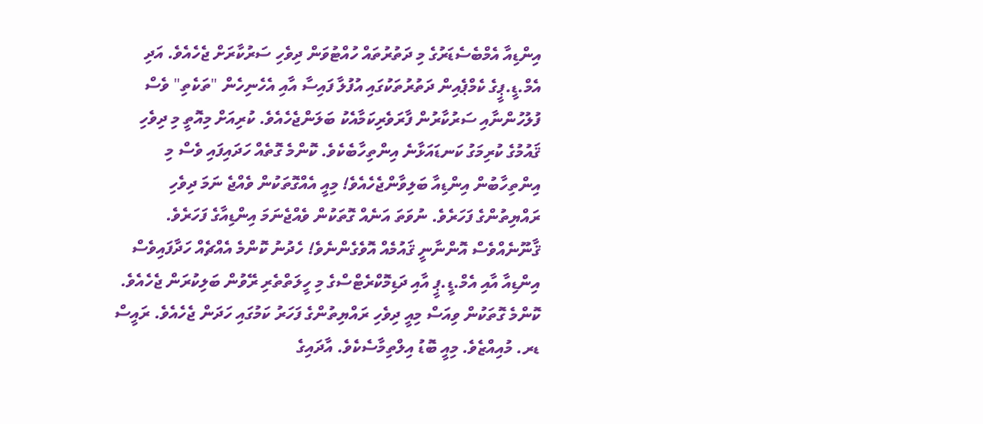އިންޑިއާ އެމްބެސެޑަރުގެ މި ދަތުރުތައް ހުއްޓުވަން ދިވެހި ސަރުކާރަށް ޖެހެއެވެ. އަދި އެމް.ޑީ.ޕީގެ ކެމްޕެއިން ދަތުރުތަކުގައި އުފުލާ ފައިސާ އާއި އެހެނިހެން "ތަކެތި" ވެސް ފުލުހުންނާއި ސަރުކާރުން ފާރަވެރިކަމާއެކު ބަލަންޖެހެއެވެ. ކުރިއަށް މިއޮތީ މި ދިވެހި ޤައުމުގެ ކުރިމަގު ކަނޑައަޅާނެ އިންތިހާބެކެވެ. ކޮންމެ ގޮތެއް ހަދައިފައި ވެސް މި އިންތިހާބުން އިންޑިއާ ބަލިވާންޖެހެއެވެ! މިއީ އެއްގޮތަކުން ވެއްޖެ ނަމަ ދިވެހި ރައްޔިތުންގެ ފަހަރެވެ. ނުވަތަ އަނެއް ގޮތަކުން ވެއްޖެނަމަ އިންޑިއާގެ ފަހަރެވެ. ޤާނޫނެއްވެސް އޮންނާނީ ޤައުމެއް އޮވެގެންނެވެ! ހެދުނު ކޮންމެ އެއްޗެއް ހަދާފައިވެސް އިންޑިއާ އާއި އެމް.ޑީ.ޕީ އާއި ދަޑިމޮކްރެޓްސްގެ މި ހީލަތްތެރި ރޭވުން ބަލިކުރަން ޖެހެއެވެ. ކޮންމެ ގޮތަކުން ވިއަސް މިއީ ދިވެހި ރައްޔިތުންގެ ފަހަރު ކަމުގައި ހަދަން ޖެހެއެވެ. ރައީސް ޑރ. މުއިއްޒެވެ. މިއީ ބޮޑު އިލްތިމާސެކެވެ. އާދައިގެ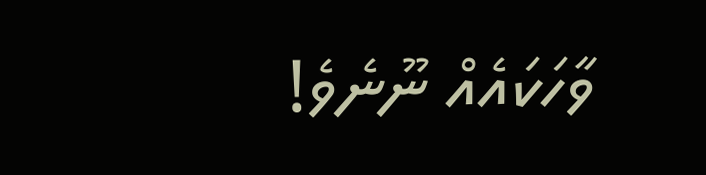ވާހަކައެއް ނޫނެވެ!